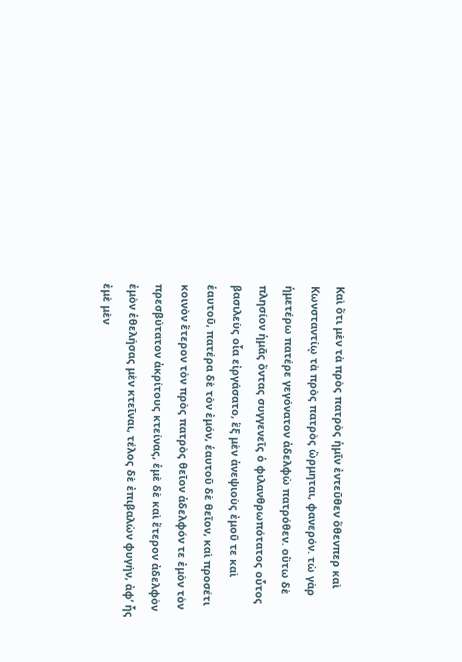Καὶ ὅτι μὲν τὰ πρὸς πατρὸς ἡμῖν ἐντεῦθεν ὅθενπερ καὶ Κωνσταντίῳ τὰ πρὸς πατρὸς ὥρμηται, φανερόν. τὼ γὰρ ἡμετέρω πατέρε γεγόνατον ἀδελφὼ πατρόθεν. οὕτω δὲ πλησίον ἡμᾶς ὄντας συγγενεῖς ὁ φιλανθρωπότατος οὗτος βασιλεὺς οἷα εἰργάσατο, ἓξ μὲν ἀνεψιοὺς ἐμοῦ τε καὶ ἑαυτοῦ, πατέρα δὲ τὸν ἐμόν, ἑαυτοῦ δὲ θεῖον, καὶ προσέτι κοινὸν ἕτερον τὸν πρὸς πατρὸς θεῖον ἀδελφόν τε ἐμὸν τὸν πρεσβύτατον ἀκρίτους κτείνας, ἐμὲ δὲ καὶ ἕτερον ἀδελφὸν ἐμὸν ἐθελήσας μὲν κτεῖναι, τέλος δὲ ἐπιβαλὼν φυγήν, ἀφ’ ἧς ἐμὲ μὲν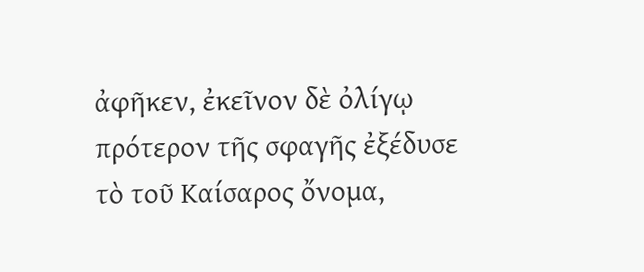ἀφῆκεν, ἐκεῖνον δὲ ὀλίγῳ πρότερον τῆς σφαγῆς ἐξέδυσε τὸ τοῦ Καίσαρος ὄνομα,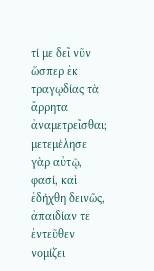τί με δεῖ νῦν ὥσπερ ἐκ τραγῳδίας τὰ ἄρρητα ἀναμετρεῖσθαι; μετεμέλησε γὰρ αὐτῷ, φασί, καὶ ἐδήχθη δεινῶς, ἀπαιδίαν τε ἐντεῦθεν νομίζει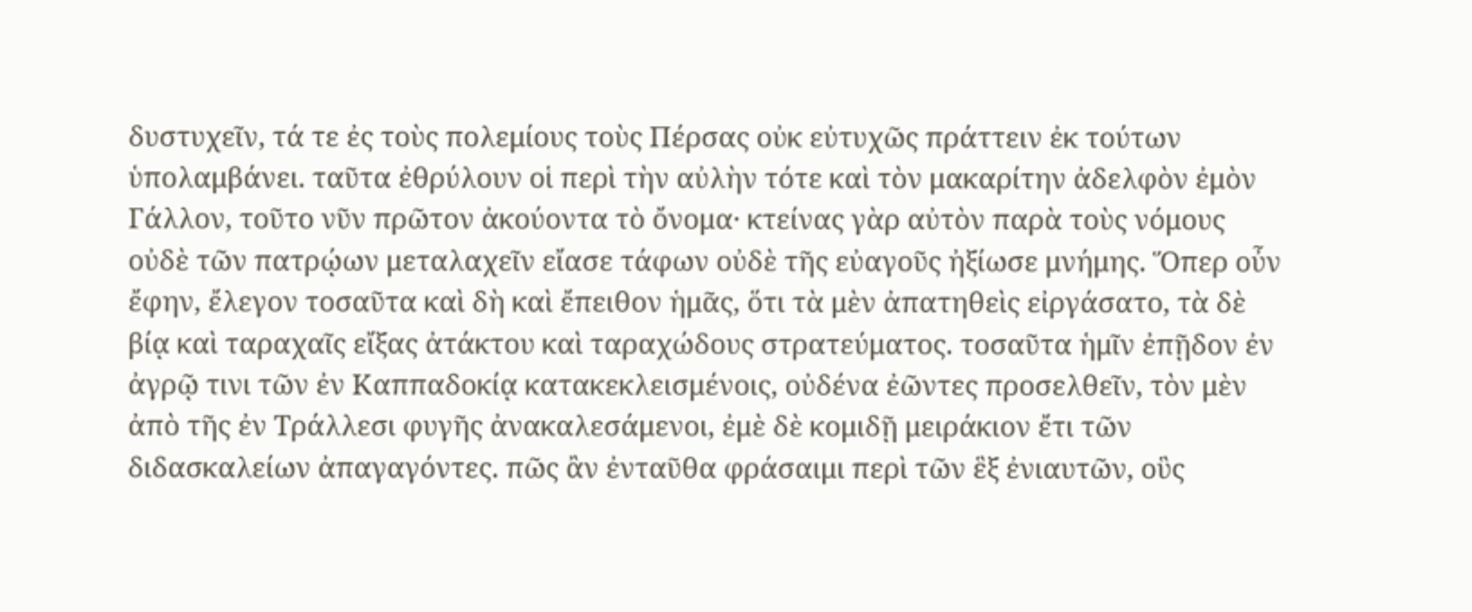δυστυχεῖν, τά τε ἐς τοὺς πολεμίους τοὺς Πέρσας οὐκ εὐτυχῶς πράττειν ἐκ τούτων ὑπολαμβάνει. ταῦτα ἐθρύλουν οἱ περὶ τὴν αὐλὴν τότε καὶ τὸν μακαρίτην ἀδελφὸν ἐμὸν Γάλλον, τοῦτο νῦν πρῶτον ἀκούοντα τὸ ὄνομα· κτείνας γὰρ αὐτὸν παρὰ τοὺς νόμους οὐδὲ τῶν πατρῴων μεταλαχεῖν εἴασε τάφων οὐδὲ τῆς εὐαγοῦς ἠξίωσε μνήμης. Ὅπερ οὖν ἔφην, ἔλεγον τοσαῦτα καὶ δὴ καὶ ἔπειθον ἡμᾶς, ὅτι τὰ μὲν ἀπατηθεὶς εἰργάσατο, τὰ δὲ βίᾳ καὶ ταραχαῖς εἴξας ἀτάκτου καὶ ταραχώδους στρατεύματος. τοσαῦτα ἡμῖν ἐπῇδον ἐν ἀγρῷ τινι τῶν ἐν Καππαδοκίᾳ κατακεκλεισμένοις, οὐδένα ἐῶντες προσελθεῖν, τὸν μὲν ἀπὸ τῆς ἐν Τράλλεσι φυγῆς ἀνακαλεσάμενοι, ἐμὲ δὲ κομιδῇ μειράκιον ἔτι τῶν διδασκαλείων ἀπαγαγόντες. πῶς ἂν ἐνταῦθα φράσαιμι περὶ τῶν ἓξ ἐνιαυτῶν, οὓς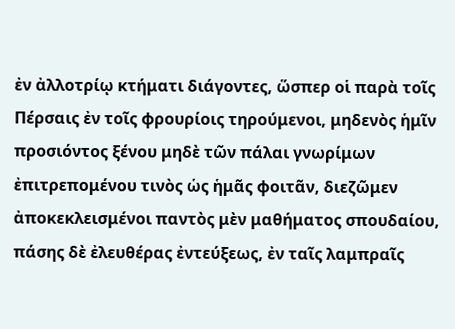ἐν ἀλλοτρίῳ κτήματι διάγοντες, ὥσπερ οἱ παρὰ τοῖς Πέρσαις ἐν τοῖς φρουρίοις τηρούμενοι, μηδενὸς ἡμῖν προσιόντος ξένου μηδὲ τῶν πάλαι γνωρίμων ἐπιτρεπομένου τινὸς ὡς ἡμᾶς φοιτᾶν, διεζῶμεν ἀποκεκλεισμένοι παντὸς μὲν μαθήματος σπουδαίου, πάσης δὲ ἐλευθέρας ἐντεύξεως, ἐν ταῖς λαμπραῖς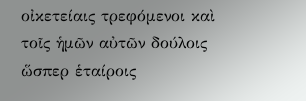οἰκετείαις τρεφόμενοι καὶ τοῖς ἡμῶν αὐτῶν δούλοις ὥσπερ ἑταίροις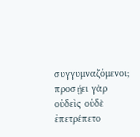συγγυμναζόμενοι; προσῄει γὰρ οὐδεὶς οὐδὲ ἐπετρέπετο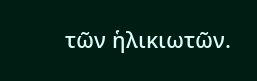τῶν ἡλικιωτῶν.